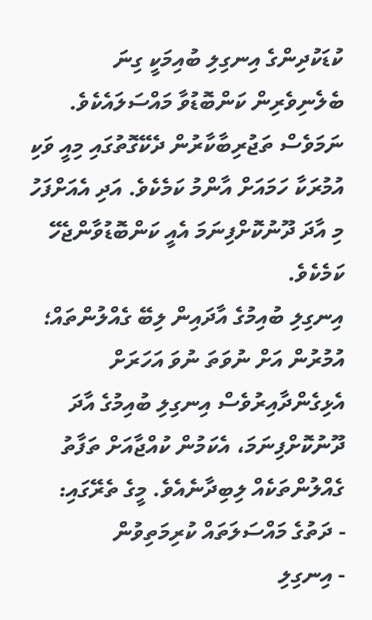ކުޑަކުދިންގެ އިނގިލި ބުއިމަކީ ގިނަ ބެލެނިވެރިން ކަންބޮޑުވާ މައްސަލައެކެވެ. ނަމަވެސް ތަޖުރިބާކާރުން ދެކޭގޮތުގައި މިއީ ވަކި އުމުރަކާ ހަމައަށް އާންމު ކަމެކެވެ. އަދި އެއަށްފަހު މި އާދަ ދޫނުކޮށްފިނަމަ އެއީ ކަންބޮޑުވާންޖެހޭ ކަމެކެވެ.
އިނގިލި ބުއިމުގެ އާދައިން ލިބޭ ގެއްލުންތައް؛
އުމުރުން އަށް ނުވަތަ ނުވަ އަހަރަށް އެޅިގެންދާއިރުވެސް އިނގިލި ބުއިމުގެ އާދަ ދޫނުކޮށްފިނަމަ، އެކަމުން ކުއްޖާއަށް ތަފާތު ގެއްލުންތަކެއް ލިބިދާނެއެވެ. މީގެ ތެރޭގައި:
- ދަތުގެ މައްސަލަތައް ކުރިމަތިވުން
- އިނގިލި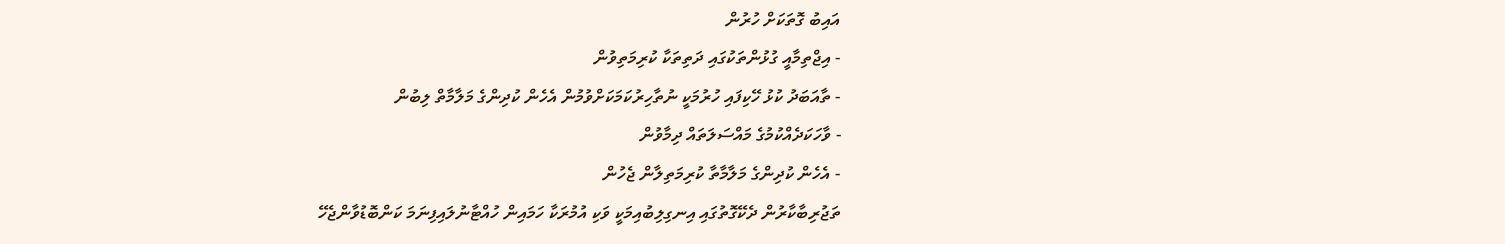އައިބު ގޮތަކަށް ހުރުން
- އިޖްތިމާއީ ގުޅުންތަކުގައި ދަތިތަކާ ކުރިމަތިވުން
- ތާއަބަދު ކުޅު ހޭކިފައި ހުރުމަކީ ނުތާހިރުކަމަކަށްވުމުން އެހެން ކުދިންގެ މަލާމާތް ލިބުން
- ވާހަކަދެއްކުމުގެ މައްސަލަތައް ދިމާވުން
- އެހެން ކުދިންގެ މަލާމާތާ ކުރިމަތިލާން ޖެހުން
ތަޖުރިބާކާރުން ދެކޭގޮތުގައި އިނގިލިބުއިމަކީ ވަކި އުމުރަކާ ހަމައިން ހުއްޓާނުލައިފިނަމަ ކަންބޮޑުވާންޖެހޭ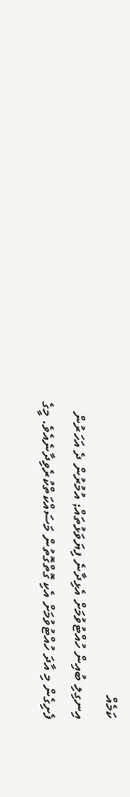ކަމެއް
އިނގިލި ބުއިން ހުއްޓުވުމަށް އެޅިދާނެ ފިޔަވަޅުތައް; އުމުރުން ދެ އަހަރުން ފެށިގެން މި އާދަ ހުއްޓުވުމަށް އެކި ގޮތްގޮތުން މަސައްކަތްކުރެވިދާނެއެވެ. މީގެ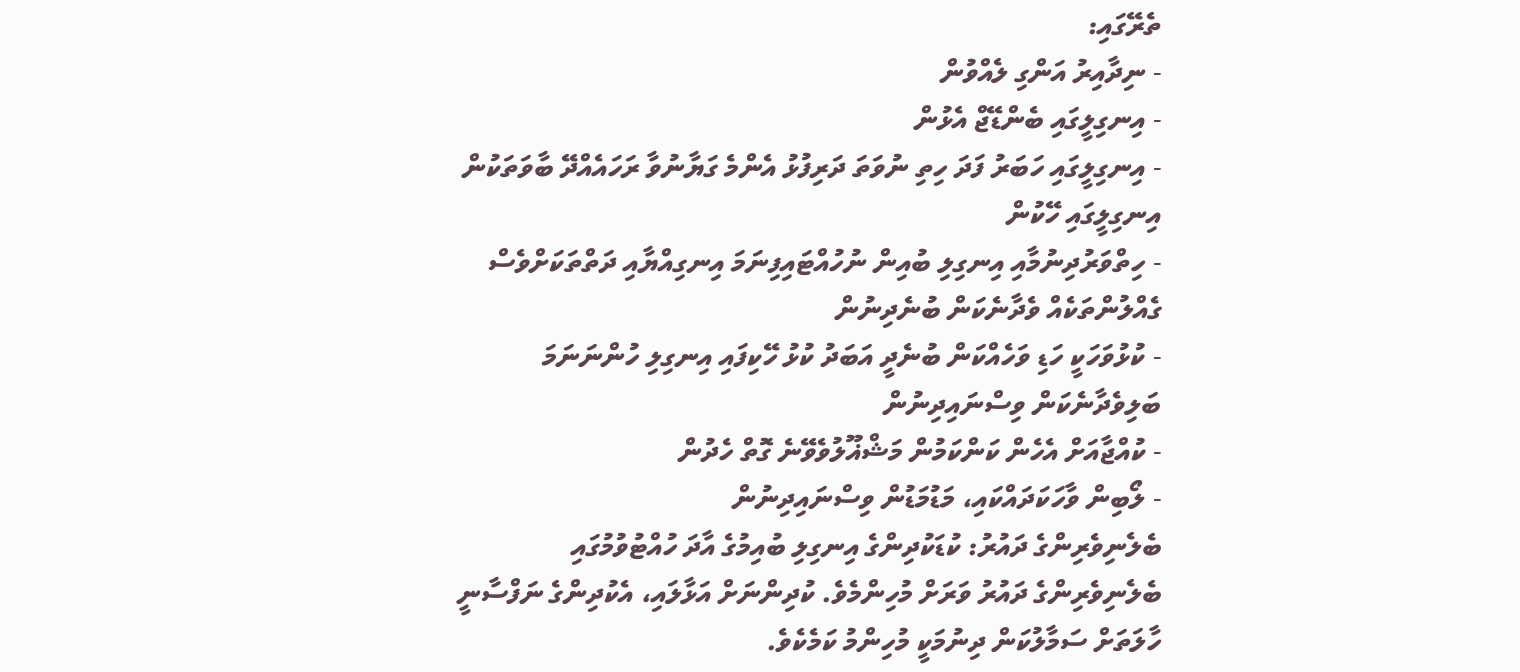ތެރޭގައި:
- ނިދާއިރު އަންގި ލެއްވުން
- އިނގިލީގައި ބެންޑޭޖް އެޅުން
- އިނގިލީގައި ހަބަރު ފަދަ ހިތި ނުވަތަ ދަރިފުޅު އެންމެ ގަޔާނުވާ ރަހައެއްދޭ ބާވަތަކުން އިނގިލީގައި ހޭކުން
- ހިތްވަރުދިނުމާއި އިނގިލި ބުއިން ނުހުއްޓައިފިނަމަ އިނގިއްޔާއި ދަތްތަކަށްވެސް ގެއްލުންތަކެއް ވެދާނެކަން ބުނެދިނުން
- ކުޅުވަހަކީ ހަޑި ވަހެއްކަން ބުނެދީ އަބަދު ކުޅު ހޭކިފައި އިނގިލި ހުންނަނަމަ ބަލިވެދާނެކަން ވިސްނައިދިނުން
- ކުއްޖާއަށް އެހެން ކަންކަމުން މަޝްޣޫލުވެވޭނެ ގޮތް ހެދުން
- ލޯބިން ވާހަކަދައްކައި، މަޑުމަޑުން ވިސްނައިދިނުން
ބެލެނިވެރިންގެ ދައުރު: ކުޑަކުދިންގެ އިނގިލި ބުއިމުގެ އާދަ ހުއްޓުވުމުގައި ބެލެނިވެރިންގެ ދައުރު ވަރަށް މުހިންމެވެ. ކުދިންނަށް އަޅާލައި، އެކުދިންގެ ނަފްސާނީ ހާލަތަށް ސަމާލުކަން ދިނުމަކީ މުހިންމު ކަމެކެވެ.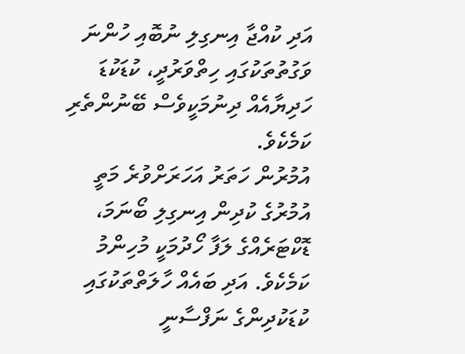އަދި ކުއްޖާ އިނގިލި ނުބޮއި ހުންނަ ވަގުތުތަކުގައި ހިތްވަރުދީ، ކުޑަކުޑަ ހަދިޔާއެއް ދިނުމަކީވެސް ބޭނުންތެރި ކަމެކެވެ.
އުމުރުން ހަތަރު އަހަރަށްވުރެ މަތީ އުމުރުގެ ކުދިން އިނގިލި ބޯނަމަ، ޑޮކްޓަރެއްގެ ލަފާ ހޯދުމަކީ މުހިންމު ކަމެކެވެ. އަދި ބައެއް ހާލަތްތަކުގައި ކުޑަކުދިންގެ ނަފްސާނީ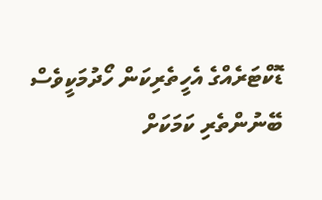ޑޮކްޓަރެއްގެ އެހީތެރިކަން ހޯދުމަކީވެސް ބޭނުންތެރި ކަމަކަށް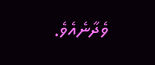ވެދާނެއެވެ.